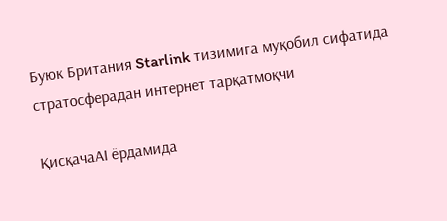Буюк Британия Starlink тизимига муқобил сифатида стратосферадан интернет тарқатмоқчи

ҚисқачаAI ёрдамида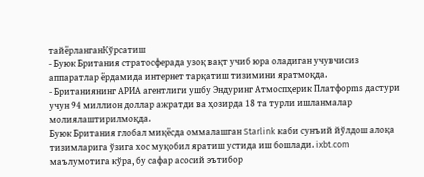тайёрланганКўрсатиш
- Буюк Британия стратосферада узоқ вақт учиб юра оладиган учувчисиз аппаратлар ёрдамида интернет тарқатиш тизимини яратмоқда.
- Британиянинг АРИА агентлиги ушбу Эндуринг Атмоспҳерик Платфорms дастури учун 94 миллион доллар ажратди ва ҳозирда 18 та турли ишланмалар молиялаштирилмоқда.
Буюк Британия глобал миқёсда оммалашган Starlink каби сунъий йўлдош алоқа тизимларига ўзига хос муқобил яратиш устида иш бошлади. ixbt.com маълумотига кўра, бу сафар асосий эътибор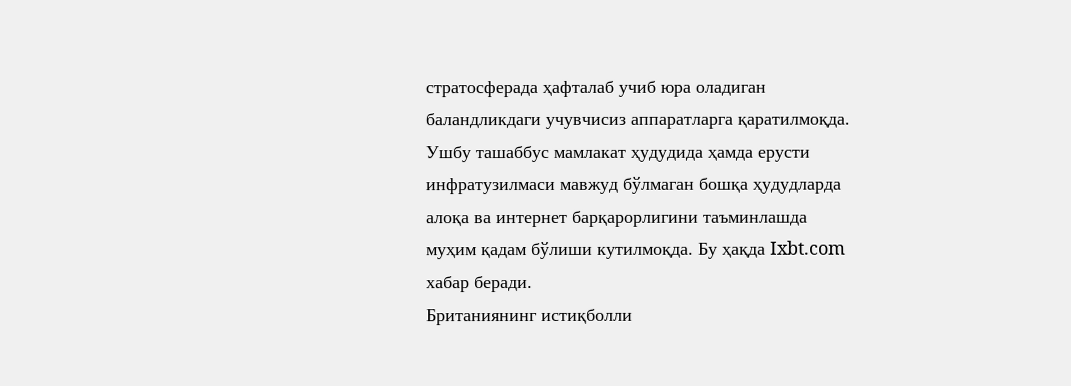стратосферада ҳафталаб учиб юра оладиган баландликдаги учувчисиз аппаратларга қаратилмоқда. Ушбу ташаббус мамлакат ҳудудида ҳамда ерусти инфратузилмаси мавжуд бўлмаган бошқа ҳудудларда алоқа ва интернет барқарорлигини таъминлашда муҳим қадам бўлиши кутилмоқда. Бу ҳақда Ixbt.com хабар беради.
Британиянинг истиқболли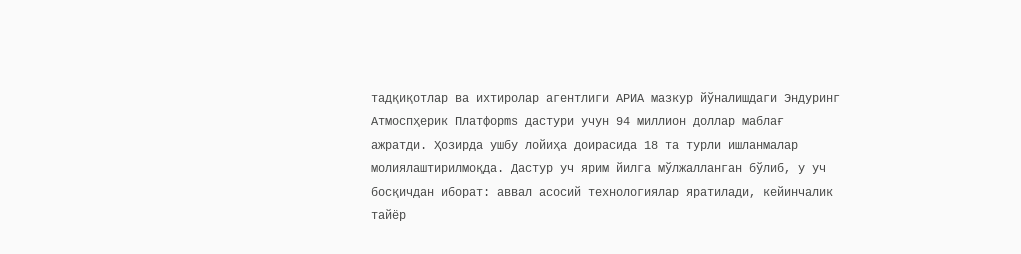тадқиқотлар ва ихтиролар агентлиги АРИА мазкур йўналишдаги Эндуринг Атмоспҳерик Платфорms дастури учун 94 миллион доллар маблағ ажратди. Ҳозирда ушбу лойиҳа доирасида 18 та турли ишланмалар молиялаштирилмоқда. Дастур уч ярим йилга мўлжалланган бўлиб, у уч босқичдан иборат: аввал асосий технологиялар яратилади, кейинчалик тайёр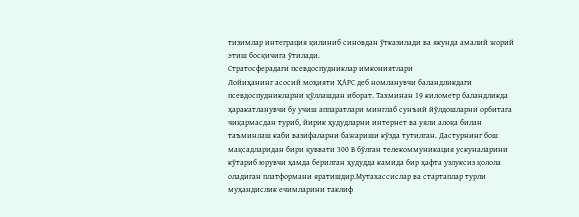тизимлар интеграция қилиниб синовдан ўтказилади ва якунда амалий жорий этиш босқичига ўтилади.
Стратосферадаги псевдоспудниклар имкониятлари
Лойиҳанинг асосий моҳияти ҲAPС деб номланувчи баландликдаги псевдоспудникларни қўллашдан иборат. Тахминан 19 километр баландликда ҳаракатланувчи бу учиш аппаратлари минглаб сунъий йўлдошларни орбитага чиқармасдан туриб, йирик ҳудудларни интернет ва уяли алоқа билан таъминлаш каби вазифаларни бажариши кўзда тутилган. Дастурнинг бош мақсадларидан бири қуввати 300 В бўлган телекоммуникация ускуналарини кўтариб юрувчи ҳамда берилган ҳудудда камида бир ҳафта узлуксиз қолола оладиган платформани яратишдир.Мутахассислар ва стартаплар турли муҳандислик ечимларини таклиф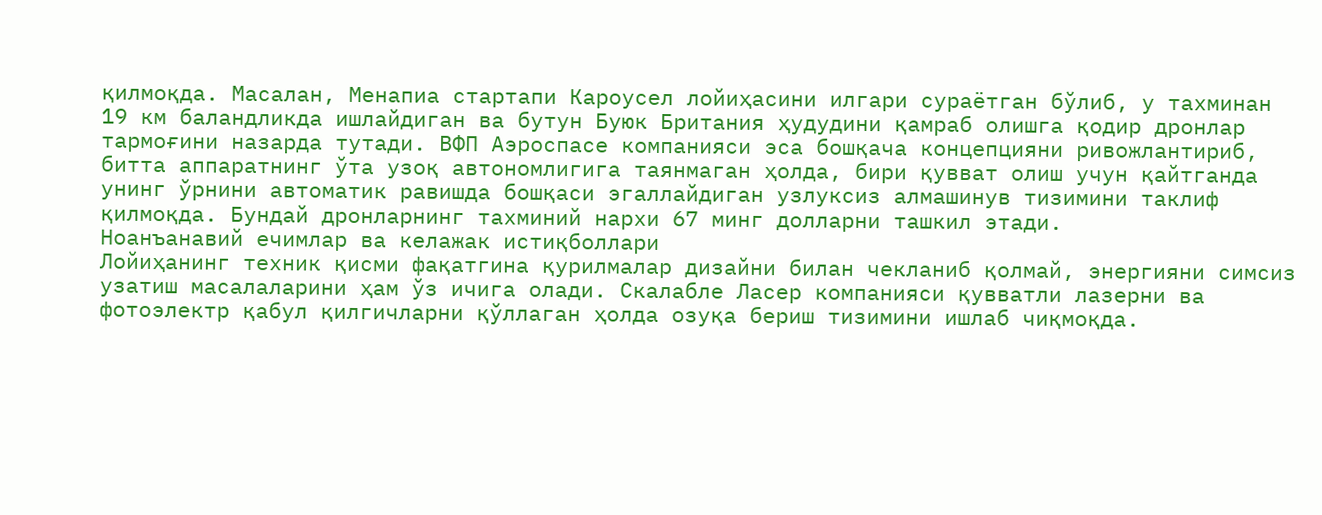қилмоқда. Масалан, Менапиа стартапи Кароусел лойиҳасини илгари сураётган бўлиб, у тахминан 19 км баландликда ишлайдиган ва бутун Буюк Британия ҳудудини қамраб олишга қодир дронлар тармоғини назарда тутади. ВФП Аэроспасе компанияси эса бошқача концепцияни ривожлантириб, битта аппаратнинг ўта узоқ автономлигига таянмаган ҳолда, бири қувват олиш учун қайтганда унинг ўрнини автоматик равишда бошқаси эгаллайдиган узлуксиз алмашинув тизимини таклиф қилмоқда. Бундай дронларнинг тахминий нархи 67 минг долларни ташкил этади.
Ноанъанавий ечимлар ва келажак истиқболлари
Лойиҳанинг техник қисми фақатгина қурилмалар дизайни билан чекланиб қолмай, энергияни симсиз узатиш масалаларини ҳам ўз ичига олади. Скалабле Ласер компанияси қувватли лазерни ва фотоэлектр қабул қилгичларни қўллаган ҳолда озуқа бериш тизимини ишлаб чиқмоқда.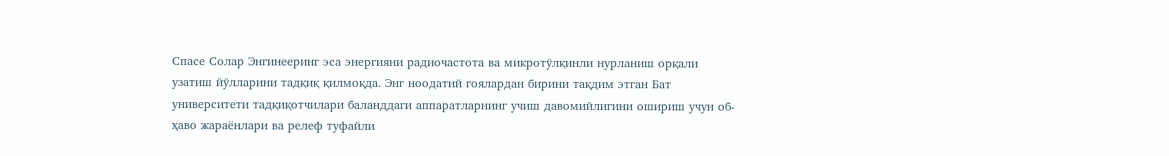Спасе Солар Энгинееринг эса энергияни радиочастота ва микротўлқинли нурланиш орқали узатиш йўлларини тадқиқ қилмоқда. Энг ноодатий гоялардан бирини тақдим этган Бат университети тадқиқотчилари баланддаги аппаратларнинг учиш давомийлигини ошириш учун об-ҳаво жараёнлари ва релеф туфайли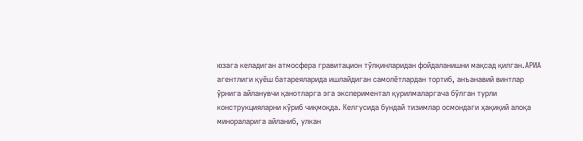юзага келадиган атмосфера гравитацион тўлқинларидан фойдаланишни мақсад қилган.АРИА агентлиги қуёш батареяларида ишлайдиган самолётлардан тортиб, анъанавий винтлар ўрнига айланувчи қанотларга эга экспериментал қурилмаларгача бўлган турли конструкцияларни кўриб чиқмоқда. Келгусида бундай тизимлар осмондаги ҳақиқий алоқа минораларига айланиб, улкан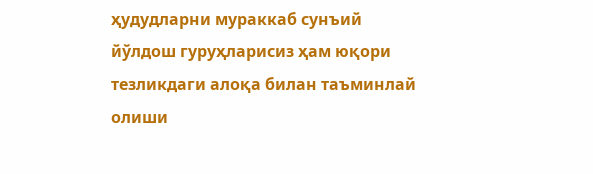ҳудудларни мураккаб сунъий йўлдош гуруҳларисиз ҳам юқори тезликдаги алоқа билан таъминлай олиши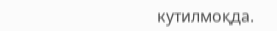кутилмоқда.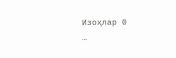Изоҳлар 0
…